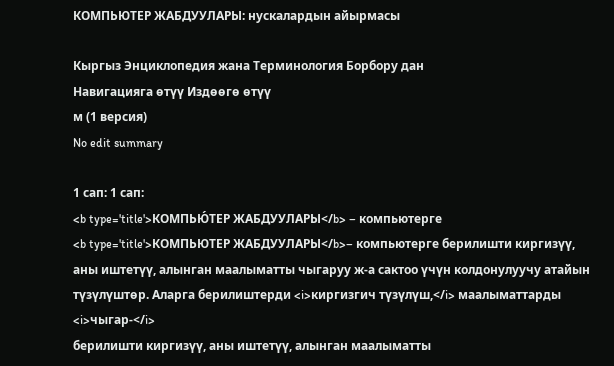КОМПЬЮТЕР ЖАБДУУЛАРЫ: нускалардын айырмасы

Кыргыз Энциклопедия жана Терминология Борбору дан
Навигацияга өтүү Издөөгө өтүү
м (1 версия)
No edit summary

1 сап: 1 сап:
<b type='title'>КОМПЬЮ́ТЕР ЖАБДУУЛАРЫ</b> – компьютерге
<b type='title'>КОМПЬЮТЕР ЖАБДУУЛАРЫ</b>– компьютерге берилишти киргизүү, аны иштетүү, алынган маалыматты чыгаруу ж-а сактоо үчүн колдонулуучу атайын түзүлүштөр. Аларга берилиштерди <i>киргизгич түзүлүш,</i> маалыматтарды <i>чыгар-</i>
берилишти киргизүү, аны иштетүү, алынган маалыматты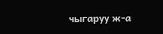чыгаруу ж-а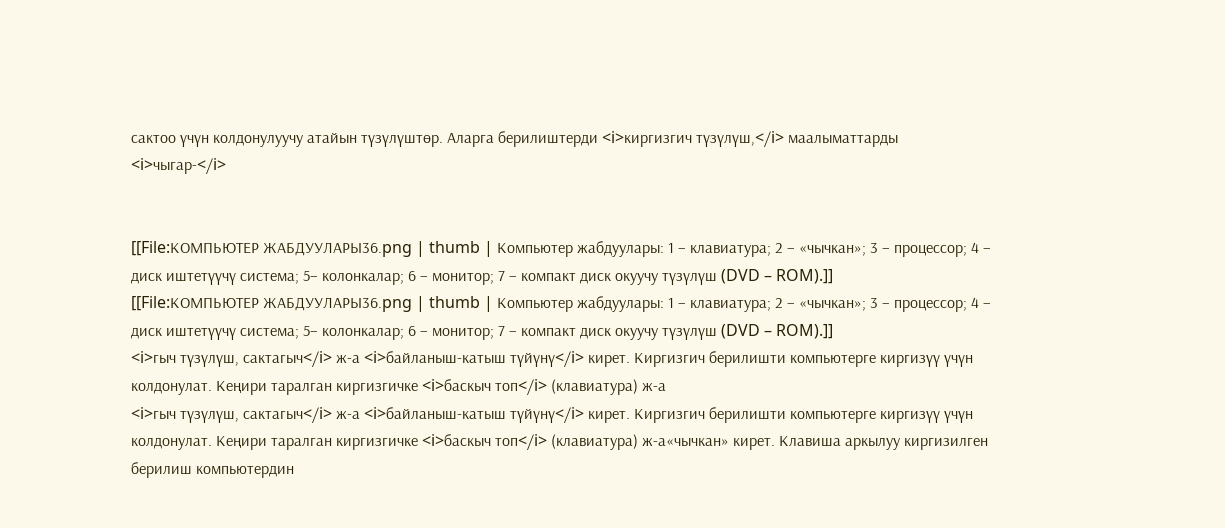сактоо үчүн колдонулуучу атайын түзүлүштөр. Аларга берилиштерди <i>киргизгич түзүлүш,</i> маалыматтарды <i>чыгар-</i>


[[File:КОМПЬЮТЕР ЖАБДУУЛАРЫ36.png | thumb | Компьютер жабдуулары: 1 – клавиатура; 2 – «чычкан»; 3 – процессор; 4 – диск иштетүүчү система; 5– колонкалар; 6 – монитор; 7 – компакт диск окуучу түзүлүш (DVD – ROM).]]
[[File:КОМПЬЮТЕР ЖАБДУУЛАРЫ36.png | thumb | Компьютер жабдуулары: 1 – клавиатура; 2 – «чычкан»; 3 – процессор; 4 – диск иштетүүчү система; 5– колонкалар; 6 – монитор; 7 – компакт диск окуучу түзүлүш (DVD – ROM).]]
<i>гыч түзүлүш, сактагыч</i> ж-а <i>байланыш-катыш түйүнү</i> кирет. Киргизгич берилишти компьютерге киргизүү үчүн колдонулат. Кеңири таралган киргизгичке <i>баскыч топ</i> (клавиатура) ж-а
<i>гыч түзүлүш, сактагыч</i> ж-а <i>байланыш-катыш түйүнү</i> кирет. Киргизгич берилишти компьютерге киргизүү үчүн колдонулат. Кеңири таралган киргизгичке <i>баскыч топ</i> (клавиатура) ж-а«чычкан» кирет. Клавиша аркылуу киргизилген берилиш компьютердин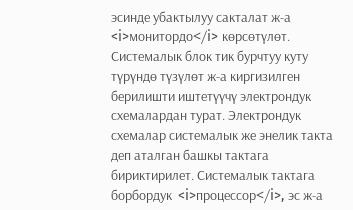эсинде убактылуу сакталат ж-а <i>монитордо</i> көрсөтүлөт. Системалык блок тик бурчтуу куту түрүндө түзүлөт ж-а киргизилген берилишти иштетүүчү электрондук схемалардан турат. Электрондук схемалар системалык же энелик такта деп аталган башкы тактага бириктирилет. Системалык тактага борбордук  <i>процессор</i>, эс ж-а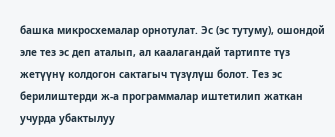башка микросхемалар орнотулат. Эс (эс тутуму), ошондой эле тез эс деп аталып, ал каалагандай тартипте түз жетүүнү колдогон сактагыч түзүлүш болот. Тез эс берилиштерди ж-а программалар иштетилип жаткан учурда убактылуу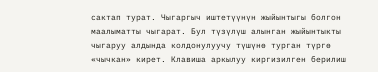сактап турат. Чыгаргыч иштетүүнүн жыйынтыгы болгон маалыматты чыгарат. Бул түзүлүш алынган жыйынтыкты чыгаруу алдында колдонулуучу түшүнө турган түргө
«чычкан» кирет. Клавиша аркылуу киргизилген берилиш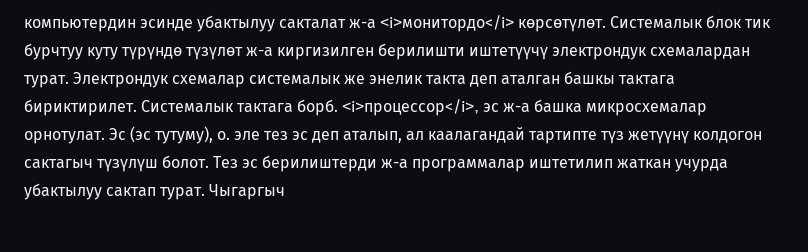компьютердин эсинде убактылуу сакталат ж-а <i>монитордо</i> көрсөтүлөт. Системалык блок тик бурчтуу куту түрүндө түзүлөт ж-а киргизилген берилишти иштетүүчү электрондук схемалардан турат. Электрондук схемалар системалык же энелик такта деп аталган башкы тактага бириктирилет. Системалык тактага борб. <i>процессор</i>, эс ж-а башка микросхемалар орнотулат. Эс (эс тутуму), о. эле тез эс деп аталып, ал каалагандай тартипте түз жетүүнү колдогон сактагыч түзүлүш болот. Тез эс берилиштерди ж-а программалар иштетилип жаткан учурда убактылуу сактап турат. Чыгаргыч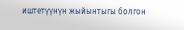иштетүүнүн жыйынтыгы болгон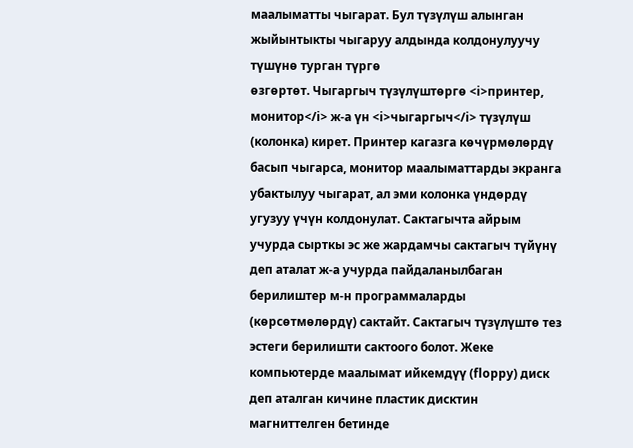маалыматты чыгарат. Бул түзүлүш алынган жыйынтыкты чыгаруу алдында колдонулуучу түшүнө турган түргө
өзгөртөт. Чыгаргыч түзүлүштөргө <i>принтер, монитор</i> ж-а үн <i>чыгаргыч</i> түзүлүш (колонка) кирет. Принтер кагазга көчүрмөлөрдү басып чыгарса, монитор маалыматтарды экранга убактылуу чыгарат, ал эми колонка үндөрдү угузуу үчүн колдонулат. Сактагычта айрым учурда сырткы эс же жардамчы сактагыч түйүнү деп аталат ж-а учурда пайдаланылбаган берилиштер м-н программаларды (көрсөтмөлөрдү) сактайт. Сактагыч түзүлүштө тез эстеги берилишти сактоого болот. Жеке компьютерде маалымат ийкемдүү (floppy) диск деп аталган кичине пластик дисктин магниттелген бетинде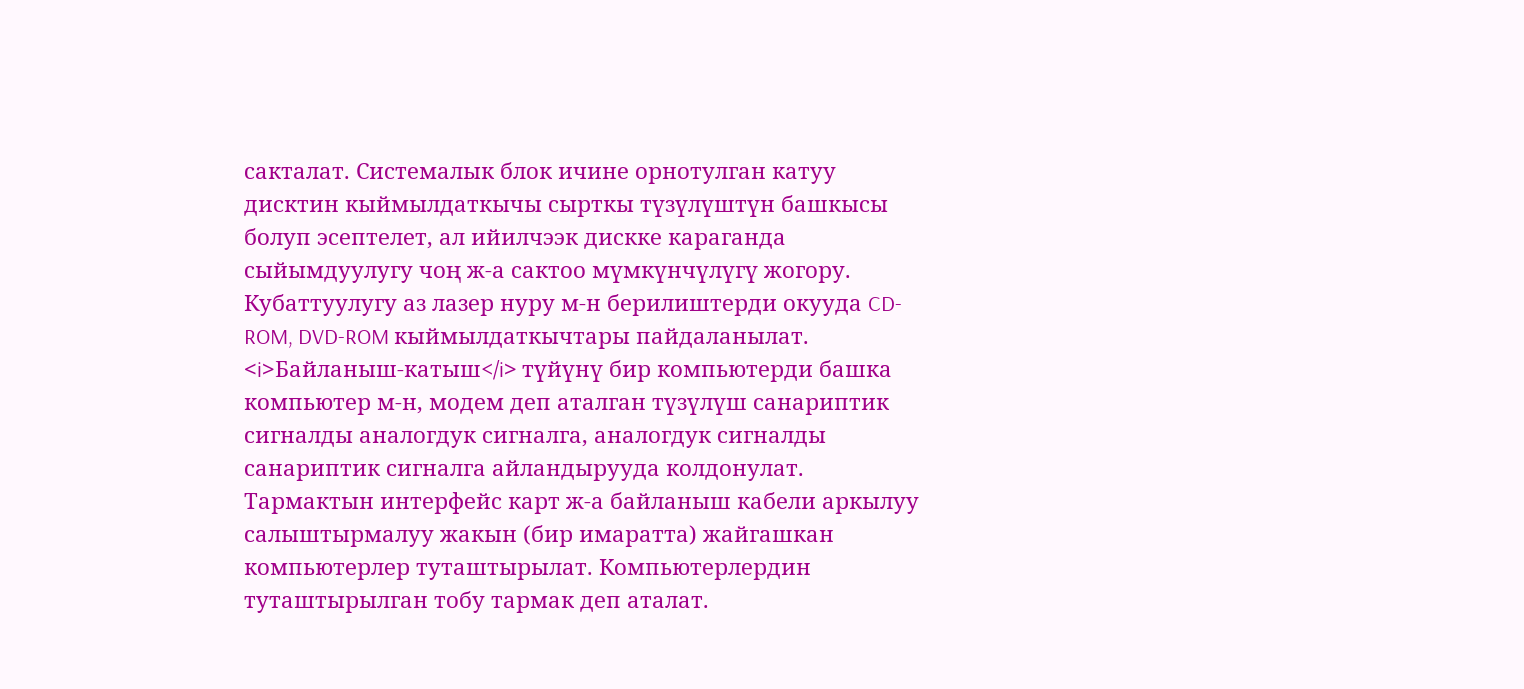сакталат. Системалык блок ичине орнотулган катуу дисктин кыймылдаткычы сырткы түзүлүштүн башкысы болуп эсептелет, ал ийилчээк дискке караганда сыйымдуулугу чоң ж-а сактоо мүмкүнчүлүгү жогору. Кубаттуулугу аз лазер нуру м-н берилиштерди окууда CD-ROM, DVD-ROM кыймылдаткычтары пайдаланылат. <i>Байланыш-катыш</i> түйүнү бир компьютерди башка компьютер м-н, модем деп аталган түзүлүш санариптик сигналды аналогдук сигналга, аналогдук сигналды санариптик сигналга айландырууда колдонулат. Тармактын интерфейс карт ж-а байланыш кабели аркылуу салыштырмалуу жакын (бир имаратта) жайгашкан компьютерлер туташтырылат. Компьютерлердин туташтырылган тобу тармак деп аталат.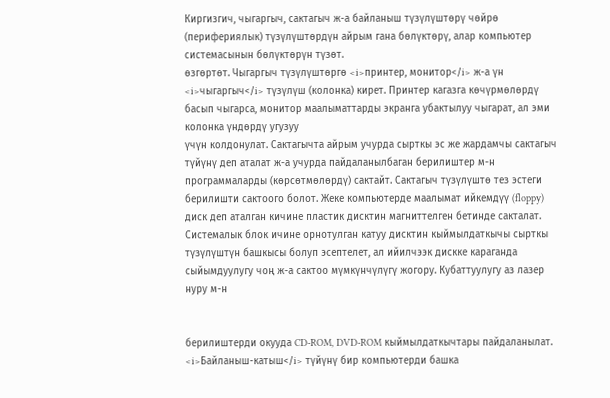Киргизгич, чыгаргыч, сактагыч ж-а байланыш түзүлүштөрү чөйрө (перифериялык) түзүлүштөрдүн айрым гана бөлүктөрү, алар компьютер системасынын бөлүктөрүн түзөт.
өзгөртөт. Чыгаргыч түзүлүштөргө <i>принтер, монитор</i> ж-а үн <i>чыгаргыч</i> түзүлүш (колонка) кирет. Принтер кагазга көчүрмөлөрдү басып чыгарса, монитор маалыматтарды экранга убактылуу чыгарат, ал эми колонка үндөрдү угузуу
үчүн колдонулат. Сактагычта айрым учурда сырткы эс же жардамчы сактагыч түйүнү деп аталат ж-а учурда пайдаланылбаган берилиштер м-н программаларды (көрсөтмөлөрдү) сактайт. Сактагыч түзүлүштө тез эстеги берилишти сактоого болот. Жеке компьютерде маалымат ийкемдүү (floppy) диск деп аталган кичине пластик дисктин магниттелген бетинде сакталат. Системалык блок ичине орнотулган катуу дисктин кыймылдаткычы сырткы түзүлүштүн башкысы болуп эсептелет, ал ийилчээк дискке караганда сыйымдуулугу чоң ж-а сактоо мүмкүнчүлүгү жогору. Кубаттуулугу аз лазер нуру м-н


берилиштерди окууда CD-ROM, DVD-ROM кыймылдаткычтары пайдаланылат. <i>Байланыш-катыш</i> түйүнү бир компьютерди башка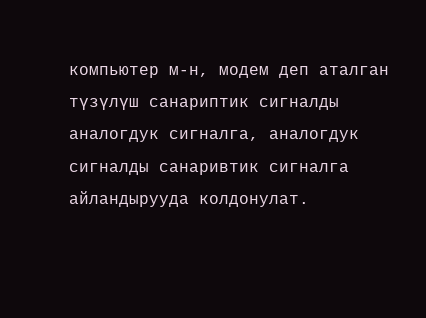компьютер м-н, модем деп аталган түзүлүш санариптик сигналды аналогдук сигналга, аналогдук сигналды санаривтик сигналга айландырууда колдонулат.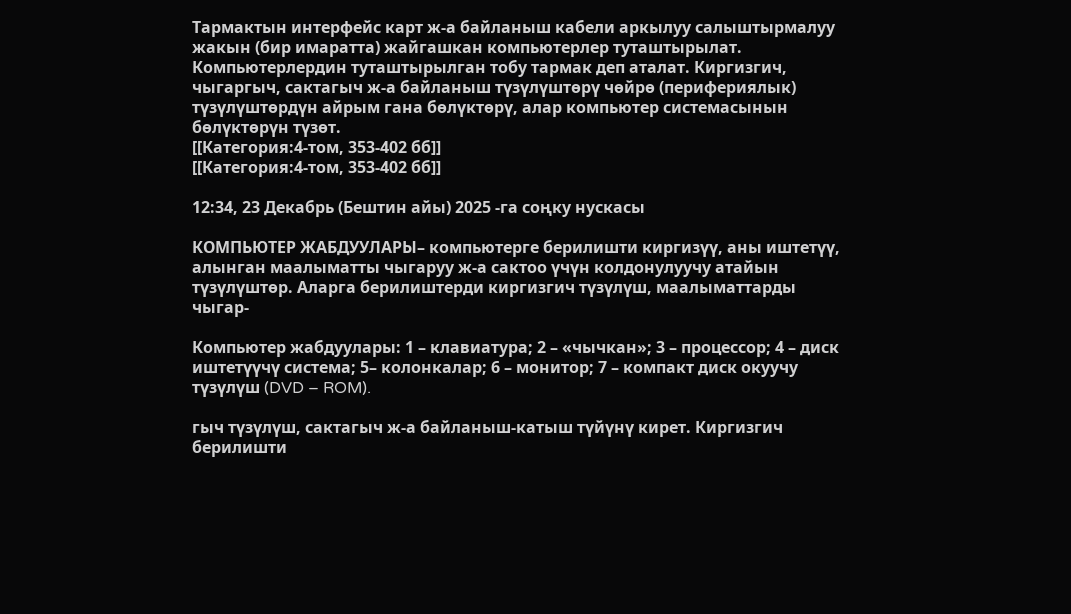Тармактын интерфейс карт ж-а байланыш кабели аркылуу салыштырмалуу жакын (бир имаратта) жайгашкан компьютерлер туташтырылат. Компьютерлердин туташтырылган тобу тармак деп аталат. Киргизгич, чыгаргыч, сактагыч ж-а байланыш түзүлүштөрү чөйрө (перифериялык) түзүлүштөрдүн айрым гана бөлүктөрү, алар компьютер системасынын бөлүктөрүн түзөт.
[[Категория:4-том, 353-402 бб]]
[[Категория:4-том, 353-402 бб]]

12:34, 23 Декабрь (Бештин айы) 2025 -га соңку нускасы

КОМПЬЮТЕР ЖАБДУУЛАРЫ– компьютерге берилишти киргизүү, аны иштетүү, алынган маалыматты чыгаруу ж-а сактоо үчүн колдонулуучу атайын түзүлүштөр. Аларга берилиштерди киргизгич түзүлүш, маалыматтарды чыгар-

Компьютер жабдуулары: 1 – клавиатура; 2 – «чычкан»; 3 – процессор; 4 – диск иштетүүчү система; 5– колонкалар; 6 – монитор; 7 – компакт диск окуучу түзүлүш (DVD – ROM).

гыч түзүлүш, сактагыч ж-а байланыш-катыш түйүнү кирет. Киргизгич берилишти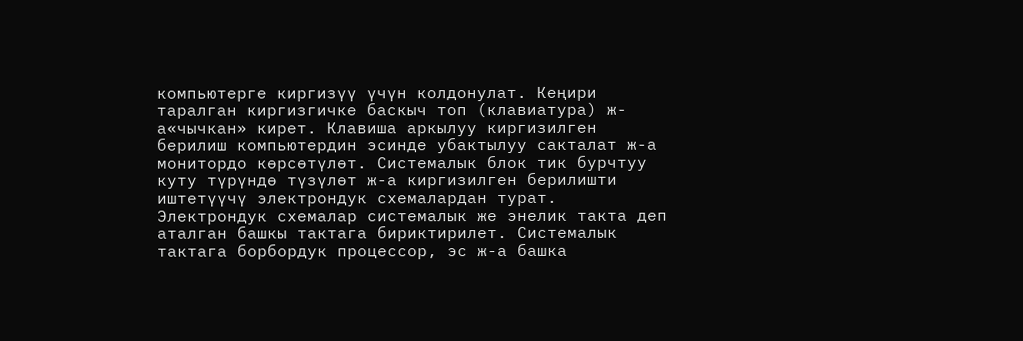компьютерге киргизүү үчүн колдонулат. Кеңири таралган киргизгичке баскыч топ (клавиатура) ж-а«чычкан» кирет. Клавиша аркылуу киргизилген берилиш компьютердин эсинде убактылуу сакталат ж-а монитордо көрсөтүлөт. Системалык блок тик бурчтуу куту түрүндө түзүлөт ж-а киргизилген берилишти иштетүүчү электрондук схемалардан турат. Электрондук схемалар системалык же энелик такта деп аталган башкы тактага бириктирилет. Системалык тактага борбордук процессор, эс ж-а башка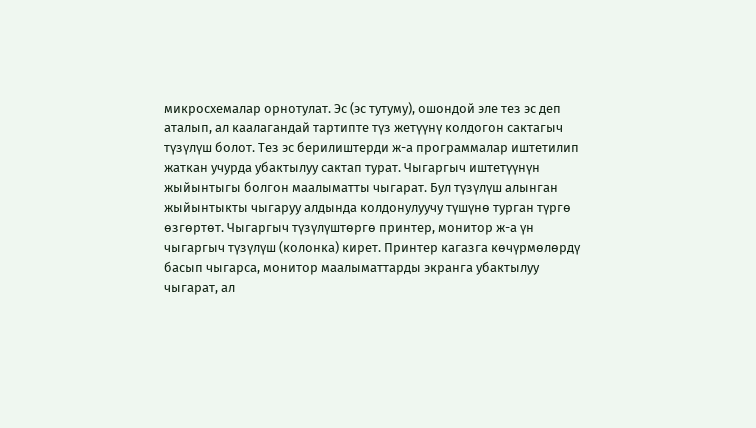микросхемалар орнотулат. Эс (эс тутуму), ошондой эле тез эс деп аталып, ал каалагандай тартипте түз жетүүнү колдогон сактагыч түзүлүш болот. Тез эс берилиштерди ж-а программалар иштетилип жаткан учурда убактылуу сактап турат. Чыгаргыч иштетүүнүн жыйынтыгы болгон маалыматты чыгарат. Бул түзүлүш алынган жыйынтыкты чыгаруу алдында колдонулуучу түшүнө турган түргө өзгөртөт. Чыгаргыч түзүлүштөргө принтер, монитор ж-а үн чыгаргыч түзүлүш (колонка) кирет. Принтер кагазга көчүрмөлөрдү басып чыгарса, монитор маалыматтарды экранга убактылуу чыгарат, ал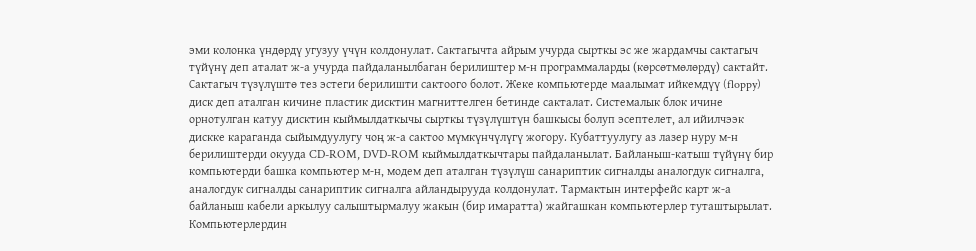эми колонка үндөрдү угузуу үчүн колдонулат. Сактагычта айрым учурда сырткы эс же жардамчы сактагыч түйүнү деп аталат ж-а учурда пайдаланылбаган берилиштер м-н программаларды (көрсөтмөлөрдү) сактайт. Сактагыч түзүлүштө тез эстеги берилишти сактоого болот. Жеке компьютерде маалымат ийкемдүү (floppy) диск деп аталган кичине пластик дисктин магниттелген бетинде сакталат. Системалык блок ичине орнотулган катуу дисктин кыймылдаткычы сырткы түзүлүштүн башкысы болуп эсептелет, ал ийилчээк дискке караганда сыйымдуулугу чоң ж-а сактоо мүмкүнчүлүгү жогору. Кубаттуулугу аз лазер нуру м-н берилиштерди окууда CD-ROM, DVD-ROM кыймылдаткычтары пайдаланылат. Байланыш-катыш түйүнү бир компьютерди башка компьютер м-н, модем деп аталган түзүлүш санариптик сигналды аналогдук сигналга, аналогдук сигналды санариптик сигналга айландырууда колдонулат. Тармактын интерфейс карт ж-а байланыш кабели аркылуу салыштырмалуу жакын (бир имаратта) жайгашкан компьютерлер туташтырылат. Компьютерлердин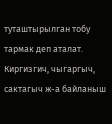туташтырылган тобу тармак деп аталат. Киргизгич, чыгаргыч, сактагыч ж-а байланыш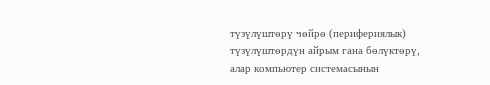түзүлүштөрү чөйрө (перифериялык) түзүлүштөрдүн айрым гана бөлүктөрү, алар компьютер системасынын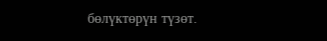бөлүктөрүн түзөт.